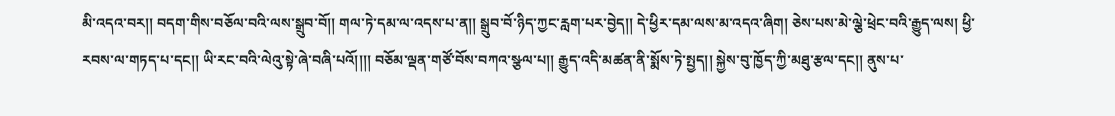མི་འདའ་བར།། བདག་གིས་བཅོལ་བའི་ལས་སྒྲུབ་བོ།། གལ་ཏེ་དམ་ལ་འདས་པ་ན།། སྒྲུབ་བོ་ཉིད་ཀྱང་རླག་པར་བྱེད།། དེ་ཕྱིར་དམ་ལས་མ་འདའ་ཞིག། ཅེས་པས་མེ་ལྕེ་ཕྲེང་བའི་རྒྱུད་ལས། ཕྱི་རབས་ལ་གཏད་པ་དང།། ཡི་རང་བའི་ལེའུ་སྟེ་ཞེ་བཞི་པའོ།།།། བཅོམ་ལྡན་གཙོ་བོས་བཀའ་སྩལ་པ།། རྒྱུད་འདི་མཚན་ནི་སྨོས་ཏེ་སྤྱད།། སྐྱེས་བུ་ཁྱོད་ཀྱི་མཐུ་རྩལ་དང།། ནུས་པ་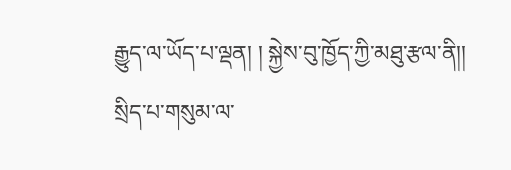རྒྱུད་ལ་ཡོད་པ་ལྡན། ། སྐྱེས་བུ་ཁྱོད་ཀྱི་མཐུ་རྩལ་ནི།། སྲིད་པ་གསུམ་ལ་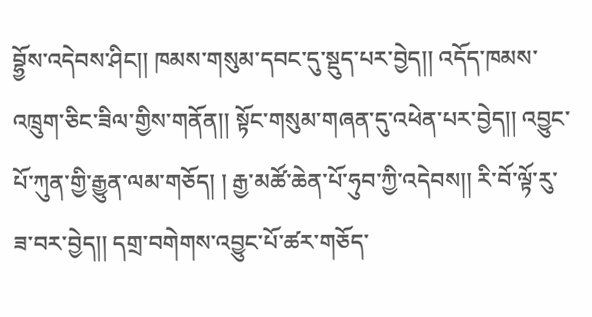བྷྱོས་འདེབས་ཤིང།། ཁམས་གསུམ་དབང་དུ་སྡུད་པར་བྱེད།། འདོད་ཁམས་འཁྲུག་ཅིང་ཟིལ་གྱིས་གནོན།། སྟོང་གསུམ་གཞན་དུ་འཕེན་པར་བྱེད།། འབྱུང་པོ་ཀུན་གྱི་རྒྱུན་ལམ་གཅོད། ། རྒྱ་མཚོ་ཆེན་པོ་ཧུབ་ཀྱི་འདེབས།། རི་བོ་ལྟོ་རུ་ཟ་བར་བྱེད།། དགྲ་བགེགས་འབྱུང་པོ་ཚར་གཅོད་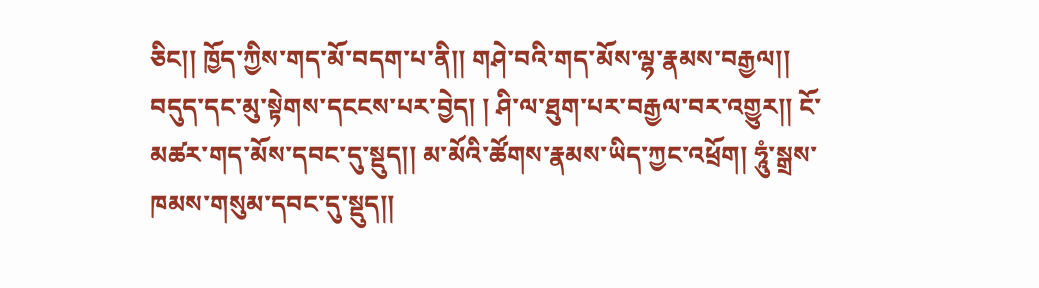ཅིང།། ཁྱོད་ཀྱིས་གད་མོ་བདག་པ་ནི།། གཤེ་བའི་གད་མོས་ལྷ་རྣམས་བརྒྱལ།། བདུད་དང་མུ་སྟེགས་དངངས་པར་བྱེད། ། ཤི་ལ་ཐུག་པར་བརྒྱལ་བར་འགྱུར།། ངོ་མཚར་གད་མོས་དབང་དུ་སྡུད།། མ་མོའི་ཚོགས་རྣམས་ཡིད་ཀྱང་འཕྲོག། ཧཱུཾ་སྒྲས་ཁམས་གསུམ་དབང་དུ་སྡུད།།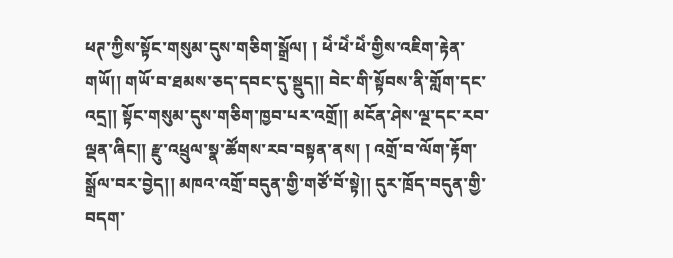ཕཊ་ཀྱིས་སྟོང་གསུམ་དུས་གཅིག་སྒྲོལ། ། ཕེཾ་ཕེཾ་ཕེཾ་གྱིས་འཇིག་རྟེན་གཡོ།། གཡོ་བ་ཐམས་ཅད་དབང་དུ་སྡུད།། བེང་གི་སྟོབས་ནི་གློག་དང་འདྲ།། སྟོང་གསུམ་དུས་གཅིག་ཁྱབ་པར་འགྲོ།། མངོན་ཤེས་ལྔ་དང་རབ་ལྡན་ཞིང།། རྫུ་འཕྲུལ་སྣ་ཚོགས་རབ་བསྟན་ནས། ། འགྲོ་བ་ལོག་རྟོག་སྒྲོལ་བར་བྱེད།། མཁའ་འགྲོ་བདུན་གྱི་གཙོ་བོ་སྟེ།། དུར་ཁྲོད་བདུན་གྱི་བདག་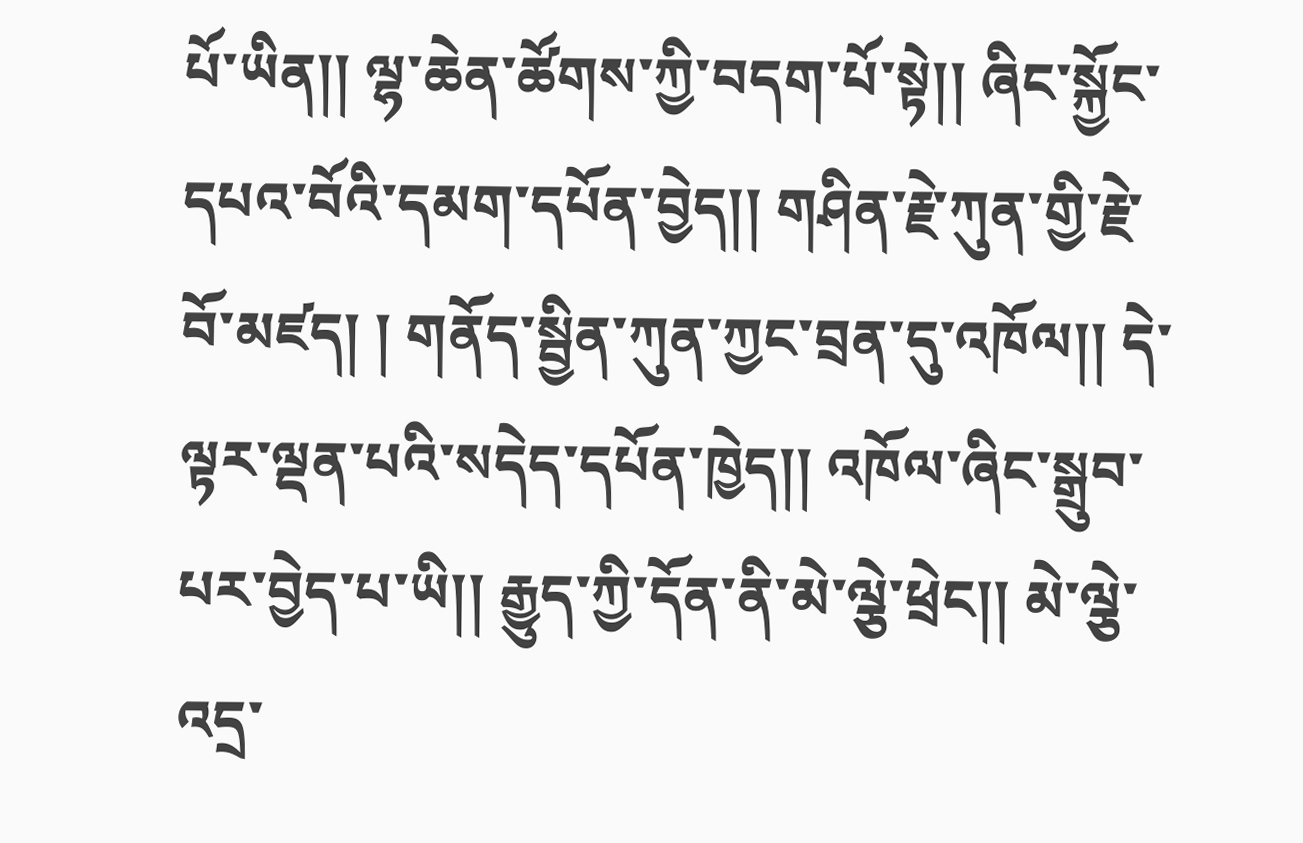པོ་ཡིན།། ལྷ་ཆེན་ཚོགས་ཀྱི་བདག་པོ་སྟེ།། ཞིང་སྐྱོང་དཔའ་བོའི་དམག་དཔོན་བྱེད།། གཤིན་རྗེ་ཀུན་གྱི་རྗེ་བོ་མཛད། ། གནོད་སྦྱིན་ཀུན་ཀྱང་བྲན་དུ་འཁོལ།། དེ་ལྟར་ལྡན་པའི་སདེད་དཔོན་ཁྱེད།། འཁོལ་ཞིང་སྒྲུབ་པར་བྱེད་པ་ཡི།། རྒྱུད་ཀྱི་དོན་ནི་མེ་ལྕེ་ཕྲེང།། མེ་ལྕེ་འདྲ་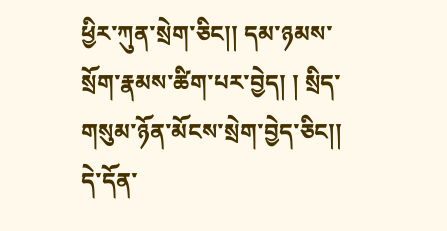ཕྱིར་ཀུན་སྲེག་ཅིང།། དམ་ཉམས་སྲོག་རྣམས་ཚིག་པར་བྱེད། ། སྲིད་གསུམ་ཉོན་མོངས་སྲེག་བྱེད་ཅིང།། དེ་དོན་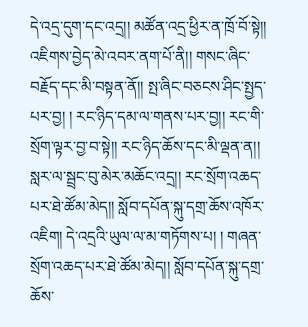དེ་འདྲ་དུག་དང་འདྲ།། མཚོན་འདྲ་ཕྱིར་ན་ཁྲོ་བོ་སྟེ།། འཇིགས་བྱེད་མེ་འབར་ནག་པོ་ནི།། གསང་ཞིང་བརྗོད་དང་མི་བསྟན་ནོ།། སྤ་ཞིང་བཅངས་ཤིང་སྤྱད་པར་བྱ། ། རང་ཉིད་དམ་ལ་གནས་པར་བྱ།། རང་གི་སྲོག་ལྟར་བྱ་བ་སྟེ།། རང་ཉིད་ཆོས་དང་མི་ལྡན་ན།། སླར་ལ་སྦྲང་བུ་མེར་མཆོང་འདྲ།། རང་སྲོག་འཆད་པར་ཐེ་ཚོམ་མེད།། སློབ་དཔོན་སྐུ་དགྲ་ཆོས་འཁོར་འཇིག། དེ་འདྲའི་ཡུལ་ལ་མ་གཏོགས་པ། ། གཞན་སྲོག་འཆད་པར་ཐེ་ཚོམ་མེད།། སློབ་དཔོན་སྐུ་དགྲ་ཆོས་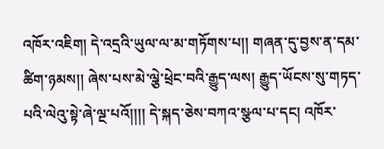འཁོར་འཇིག། དེ་འདྲའི་ཡུལ་ལ་མ་གཏོགས་པ།། གཞན་དུ་བྱས་ན་དམ་ཚིག་ཉམས།། ཞེས་པས་མེ་ལྕེ་ཕྲེང་བའི་རྒྱུད་ལས། རྒྱུད་ཡོངས་སུ་གཏད་པའི་ལེའུ་སྟེ་ཞེ་ལྔ་པའོ།།།། དེ་སྐད་ཅེས་བཀའ་སྩལ་པ་དང། འཁོར་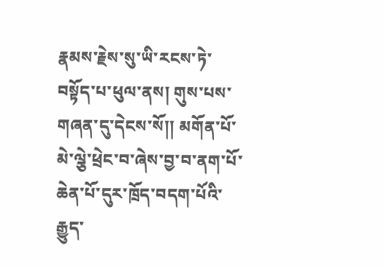རྣམས་རྗེས་སུ་ཡི་རངས་ཏེ་བསྟོད་པ་ཕུལ་ནས། གུས་པས་གཞན་དུ་དེངས་སོ།། མགོན་པོ་མེ་ལྕེ་ཕྲེང་བ་ཞེས་བྱ་བ་ནག་པོ་ཆེན་པོ་དུར་ཁྲོད་བདག་པོའི་རྒྱུད་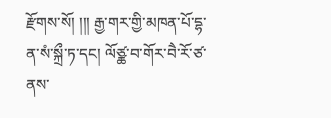རྫོགས་སོ། །།། རྒྱ་གར་གྱི་མཁན་པོ་དྷ་ན་སཾ་སྐྲྀ་ཏ་དང། ལོཙྪ་བ་གོར་བཻ་རོ་ཙ་ནས་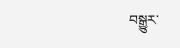བསྒྱུར་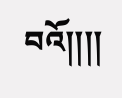བའོ།།།།